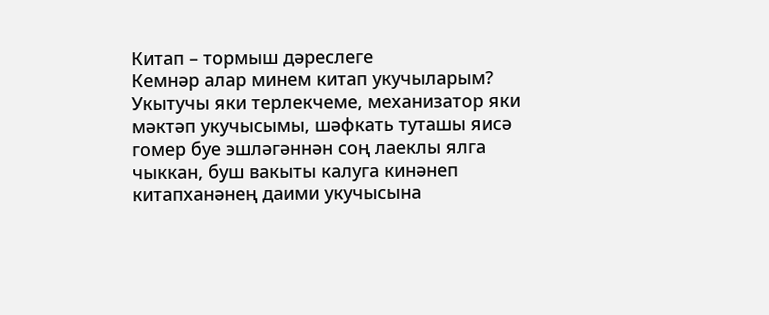Китап – тормыш дәреслеге
Кемнәр алар минем китап укучыларым? Укытучы яки терлекчеме, механизатор яки мәктәп укучысымы, шәфкать туташы яисә гомер буе эшләгәннән соң лаеклы ялга чыккан, буш вакыты калуга кинәнеп китапханәнең даими укучысына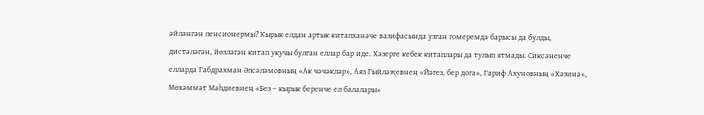әйләнгән пенсионермы? Кырык елдан артык китапханәче вазифасында узган гомеремдә барысы да булды, дистәләгән, йөзләгән китап укучы булган еллар бар иде. Хәзерге кебек китаплары да тулып ятмады. Сиксәненче елларда Габдрахман Әпсәләмовның «Ак чәчәкләр», Аяз Гыйләҗевнең «Йәгез, бер дога», Гариф Ахуновның «Хәзинә», Мөхәммәт Мәһдиевнең «Без – кырык беренче ел балалары»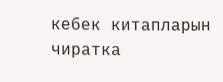кебек китапларын чиратка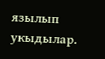язылып укыдылар.